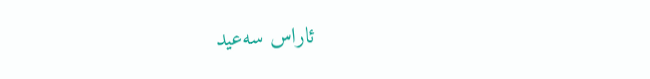ئاراس سه‌عید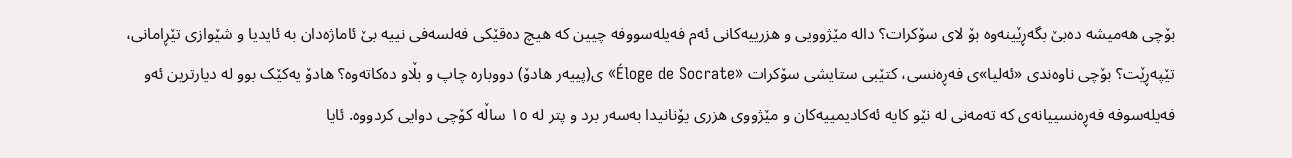بۆچی هەمیشە دەبێ بگەڕێینەوە بۆ لای سۆکرات؟ دالە مێژوویی و هزرییەکانی ئەم فەیلەسووفە چیین کە هیچ دەقێکی فەلسەفی نییە بێ ئاماژەدان بە ئایدیا و شێوازی تێڕامانی، تێپەڕێت؟ بۆچی ناوەندی «ئەلیا»ی فەڕەنسی، کتێبی ستایشی سۆکرات «Éloge de Socrate» ی(پییەر هادۆ) دووبارە چاپ و بڵاو دەکاتەوە؟ هادۆ یەکێک بوو لە دیارترین ئەو فەیلەسوفە فەڕەنسییانەی کە تەمەنی لە نێو کایە ئەکادیمییەکان و مێژووی هزری یۆنانیدا بەسەر برد و پتر لە ١٥ ساڵە کۆچی دوایی کردووە. ئایا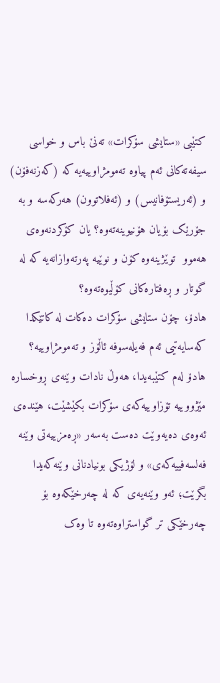کتێبی «ستایشی سۆکرات» تەنێ باس و خواسی سیفەتەکانی ئەم پیاوە تەمومژاوییەیە کە (کەزنەفۆن) و (ئەریستۆفانیس) و (ئەفلاتوون) هەرکەسە و بە جۆرێک بۆیان هۆنیوینەتەوە؟ یان کۆکردنەوەی هەموو  توێژینەوە کۆن و نوێیە پەرتەوازانەیە کە لە گوتار و ڕەفتارەکانی کۆڵیوەتەوە؟
هادۆ، چۆن ستایشی سۆکرات دەکات لە کاتێکدا کەسایەتیی ئەم فەیلەسوفە ئاڵۆز و تەمومژاوییە؟
هادۆ لەم کتێبەیدا، هەوڵ نادات وێنەی ڕوخسارە مێژووییە تۆزاوییەکەی سۆکرات بکێشێت، هێندەی ئەوەی دەیەوێت دەست بەسەر «ڕەمزییەتی وێنە فەلسەفییەکەی» و لۆژیکی بونیادنانی وێنەکەیدا بگرێت؛ ئەو وێنەیەی کە لە چەرخێکەوە بۆ چەرخێکی تر گواستراوەتەوە تا وەک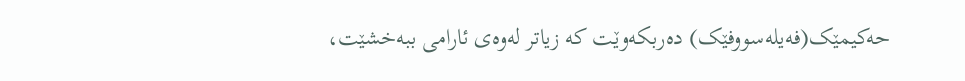حەکیمێک(فەیلەسووفێک) دەربکەوێت کە زیاتر لەوەی ئارامی ببەخشێت،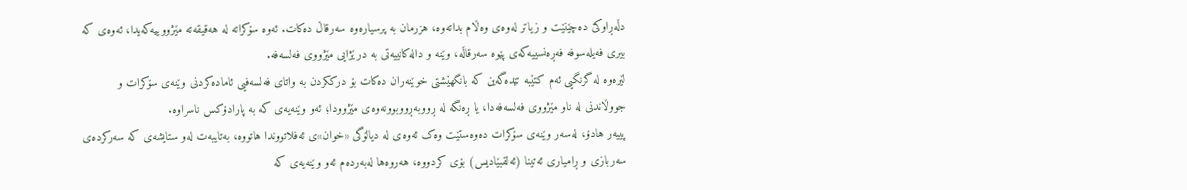دڵەڕاوکێ دەچێنێت و زیاتر لەوەی وەڵام بداتەوە، هزرمان بە پرسیارەوە سەرقاڵ دەکات. ئەوە سۆکراتە لە هەقیقەتە مێژووییەکەیدا، ئەوەی کە بیری فەیلەسوفە فەڕەنسییەکەی پێوە سەرقاڵە، وێنە و دالەکانییەتی بە درێژایی مێژووی فەلسەفە.
لێرەوە لە گرنگیی ئەم کتێبە تێدەگەین کە بانگهێشتی خوێنەران دەکات بۆ درککردن بە واتای فەلسەفیی ئامادەکردنی وێنەی سۆکرات و جووڵاندنی لە ناو مێژووی فەلسەفەدا، یا ڕەنگە لە ڕووبەڕووبوونەوەی مێژوودا؛ ئەو وێنەیەی کە بە پارادۆکس ناسراوە.
پییەر هادۆ، لەسەر وێنەی سۆکرات دەوەستێت وەک ئەوەی لە دیالۆگی «خوان»ی ئەفلاتووندا هاتووە، بەتایبەت لەو ستایشەی کە سەرکردەی سەربازی و ڕامیاری ئەتینا (ئەلقبێادیس) بۆی کردووە، هەروەها لەبەردەم ئەو وێنەیەی کە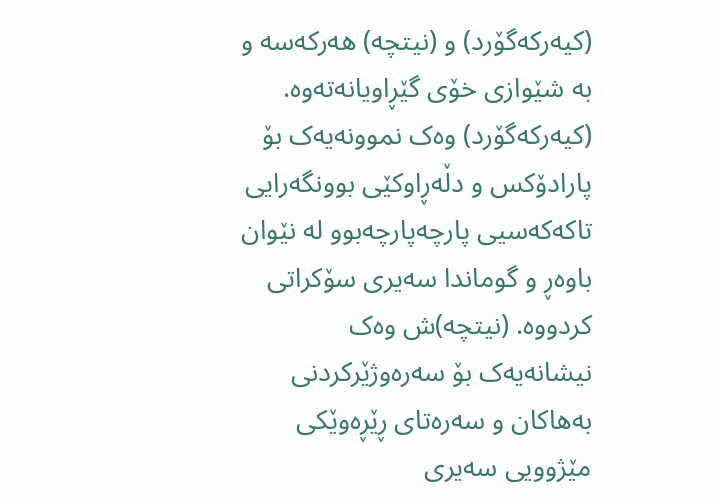(کیەرکەگۆرد) و (نیتچە) هەرکەسە و بە شێوازی خۆی گێڕاویانەتەوە. (کیەرکەگۆرد) وەک نموونەیەک بۆ پارادۆکس و دڵەڕاوکێی بوونگەرایی تاکەکەسیی پارچەپارچەبوو لە نێوان باوەڕ و گوماندا سەیری سۆکراتی کردووە. (نیتچە)ش وەک نیشانەیەک بۆ سەرەوژێرکردنی بەهاکان و سەرەتای ڕێڕەوێکی مێژوویی سەیری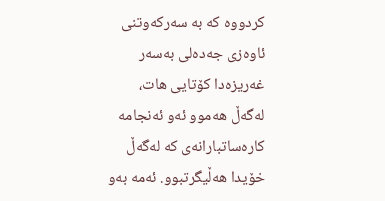کردووە کە بە سەرکەوتنی ئاوەزی جەدەلی بەسەر  غەریزەدا کۆتایی هات، لەگەڵ هەموو ئەو ئەنجامە کارەساتبارانەی کە لەگەڵ خۆیدا هەڵیگرتبوو. ئەمە بەو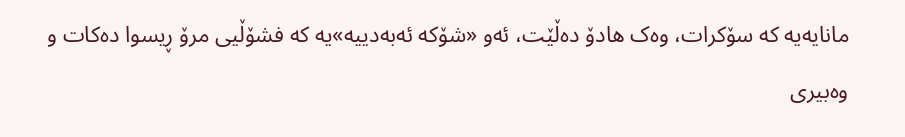مانایەیە کە سۆکرات، وەک هادۆ دەڵێت، ئەو «شۆکە ئەبەدییە»یە کە فشۆڵیی مرۆ ڕیسوا دەکات و وەبیری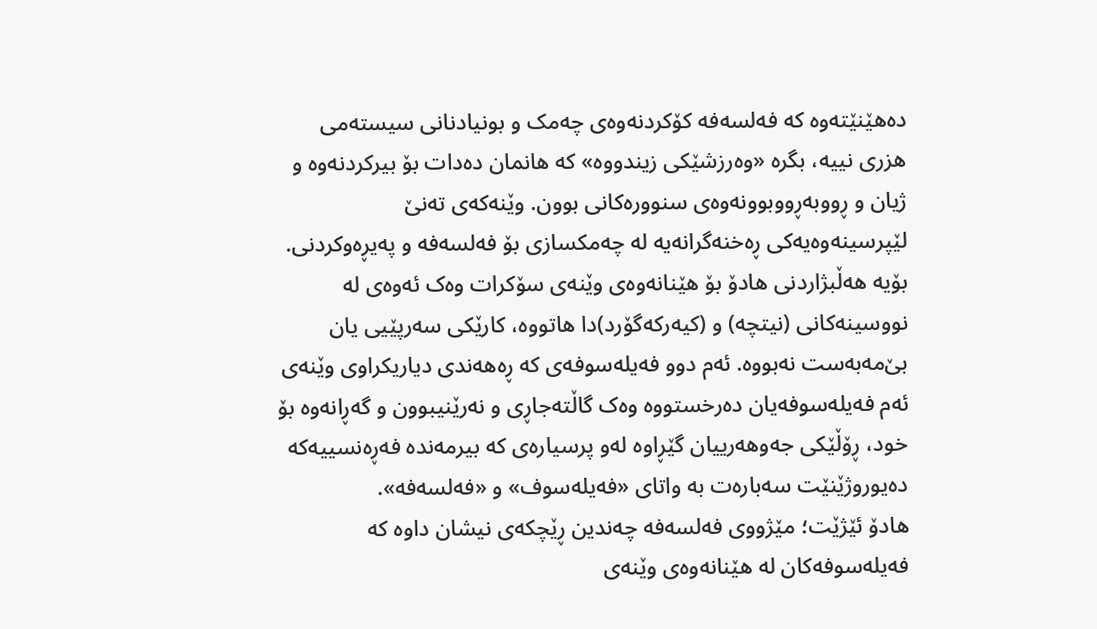دەهێنێتەوە کە فەلسەفە کۆکردنەوەی چەمک و بونیادنانی سیستەمی هزری نییە، بگرە «وەرزشێکی زیندووە» کە هانمان دەدات بۆ بیرکردنەوە و ژیان و ڕووبەڕووبوونەوەی سنوورەکانی بوون. وێنەکەی تەنێ لێپرسینەوەیەکی ڕەخنەگرانەیە لە چەمکسازی بۆ فەلسەفە و پەیڕەوکردنی.
بۆیە هەڵبژاردنی هادۆ بۆ هێنانەوەی وێنەی سۆکرات وەک ئەوەی لە نووسینەکانی (نیتچە) و (کیەرکەگۆرد)دا هاتووە، کارێکی سەرپێیی یان بێ‌مەبەست نەبووە. ئەم دوو فەیلەسوفەی کە ڕەهەندی دیاریکراوی وێنەی ئەم فەیلەسوفەیان دەرخستووە وەک گاڵتەجاڕی و نەرێنیبوون و گەڕانەوە بۆ خود، ڕۆڵێکی جەوهەرییان گێڕاوە لەو پرسیارەی کە بیرمەندە فەڕەنسییەکە دەیوروژێنێت سەبارەت بە واتای «فەیلەسوف» و «فەلسەفە».
هادۆ ئێژێت؛ مێژووی فەلسەفە چەندین ڕێچکەی نیشان داوە کە فەیلەسوفەکان لە هێنانەوەی وێنەی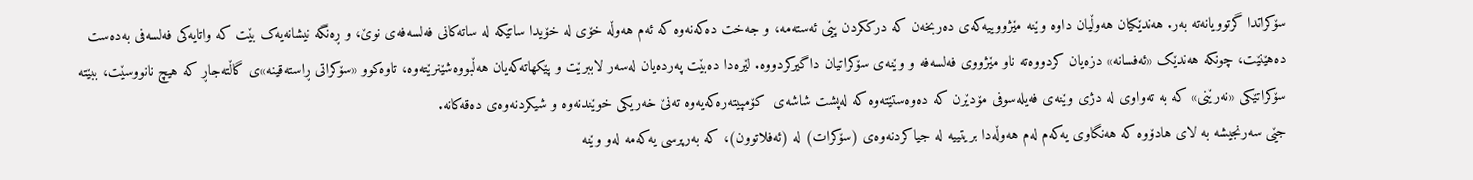سۆکراتدا گرتوویانەتە بەر. هەندێکیان هەوڵیان داوە وێنە مێژووییەکەی دەربخەن کە درککردن پێی ئەستەمە، و جەخت دەکەنەوە کە ئەم هەوڵە خۆی لە خۆیدا ساتێکە لە ساتەکانی فەلسەفەی نوێ، و ڕەنگە نیشانەیەک بێت کە واتایەکی فەلسەفی بەدەست دەهێنێت، چونکە هەندێک «ئەفسانە» دزەیان کردووەتە ناو مێژووی فەلسەفە و وێنەی سۆکراتیان داگیرکردووە. لێرەدا دەبێت پەردەیان لەسەر لاببرێت و پێکهاتەکەیان هەڵبووەشێنرێتەوە، تاوەکوو «سۆکراتی ڕاستەقینە»ی گاڵتەجاڕ کە هیچ نانووسێت، ببێتە سۆکراتێکی «نەرێنی» کە بە تەواوی لە دژی وێنەی فەیلەسوفی مۆدێرن کە دەوەستێتەوە کە لەپشت شاشەی  کۆمپیتەرەکەیەوە تەنێ خەریکی خوێندنەوە و شیکردنەوەی دەقەکانە.
جێی سەرنجیشە بە لای هادۆوە کە هەنگاوی یەکەم لەم هەوڵەدا بریتییە لە جیاکردنەوەی (سۆکرات) لە (ئەفلاتوون)، کە بەرپرسی یەکەمە لەو وێنە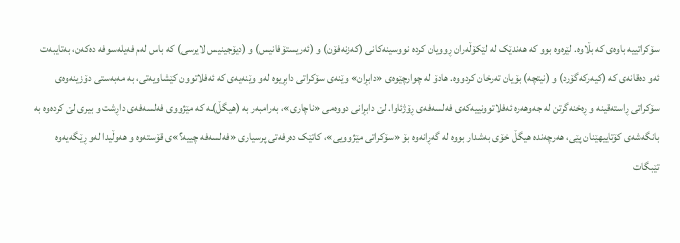سۆکراتییە باوەی کە بڵاوە. لێرەوە بوو کە هەندێک لە لێکۆڵەران ڕوویان کردە نووسینەکانی (کەزنەفۆن) و (ئەریستۆفانیس) و (دیۆجینیس لایرسی) کە باس لەم فەیلەسوفە دەکەن، بەتایبەت ئەو دەقانەی کە (کیەرکەگۆرد) و (نیتچە) بۆیان تەرخان کردووە. هادۆ لە چوارچێوەی «دابڕان» وێنەی سۆکراتی دابڕیوە لەو وێنەیەی کە ئەفلاتوون کێشاویەتی، بە مەبەستی دۆزینەوەی سۆکراتی ڕاستەقینە و ڕەخنەگرتن لە جەوهەرە ئەفلاتوونییەکەی فەلسەفەی ڕۆژئاوا. لێ دابڕانی دووەمی «ناچاری»، بەرامبەر بە (هیگڵ)ـە کە مێژووی فەلسەفەی داڕشت و بیری لێ کردەوە بە بانگەشەی کۆتاییهێنان پێی، هەرچەندە هیگڵ خۆی بەشدار بووە لە گەڕانەوە بۆ «سۆکراتی مێژوویی»، کاتێک دەرفەتی پرسیاری «فەلسەفە چییە؟»ی قۆستەوە و هەوڵیدا لەو ڕێگەیەوە تێبگات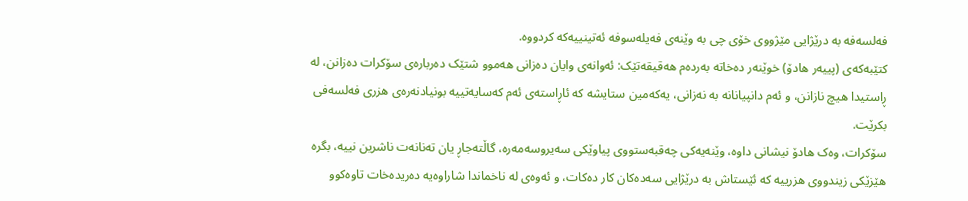فەلسەفە بە درێژایی مێژووی خۆی چی بە وێنەی فەیلەسوفە ئەتینییەکە کردووە.
کتێبەکەی (پییەر هادۆ) خوێنەر دەخاتە بەردەم هەقیقەتێک: ئەوانەی وایان دەزانی هەموو شتێک دەربارەی سۆکرات دەزانن، لە ڕاستیدا هیچ نازانن، و ئەم دانپیانانە بە نەزانی، یەکەمین ستایشە کە ئاڕاستەی ئەم کەسایەتییە بونیادنەرەی هزری فەلسەفی بکرێت.
سۆکرات، وەک هادۆ نیشانی داوە، وێنەیەکی چەقبەستووی پیاوێکی سەیروسەمەرە، گاڵتەجاڕ یان تەنانەت ناشرین نییە، بگرە هێزێکی زیندووی هزرییە کە ئێستاش بە درێژایی سەدەکان کار دەکات، و ئەوەی لە ناخماندا شاراوەیە دەریدەخات تاوەکوو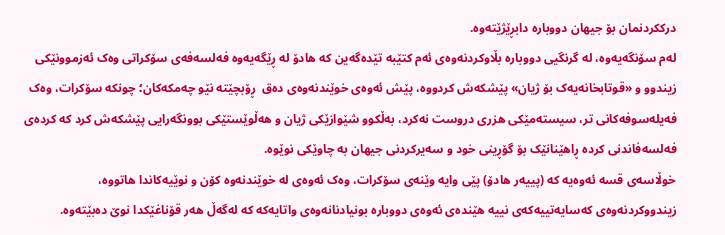درککردنمان بۆ جیهان دووبارە دابڕێژێتەوە.
لەم سۆنگەیەوە، لە گرنگیی دووبارە بڵاوکردنەوەی ئەم کتێبە تێدەگەین کە هادۆ لە ڕێگەیەوە فەلسەفەی سۆکراتی وەک ئەزموونێکی زیندوو و «قوتابخانەیەک بۆ ژیان» پێشکەش کردووە، پێش ئەوەی خوێندنەوەی دەق  ڕۆبچێتە نێو چەمکەکان؛ چونکە سۆکرات، وەک فەیلەسوفەکانی تر، سیستەمێکی هزری دروست نەکرد، بەڵکوو شێوازێکی ژیان و هەڵوێستێکی بوونگەرایی پێشکەش کرد کە کردەی فەلسەفاندنی کردە ڕاهێنانێک بۆ گۆڕینی خود و سەیرکردنی جیهان بە چاوێکی نوێوە.
خوڵاسەی قسە ئەوەیە کە (پییەر هادۆ) پێی وایە وێنەی سۆکرات، وەک ئەوەی لە خوێندنەوە کۆن و نوێیەکاندا هاتووە، زیندووکردنەوەی کەسایەتییەکەی نییە هێندەی ئەوەی دووبارە بونیادنانەوەی واتایەکە کە لەگەڵ هەر قۆناغێکدا نوێ دەبێتەوە.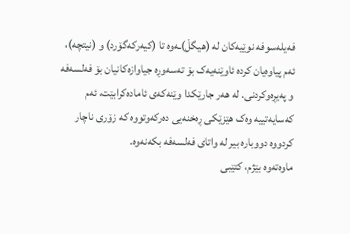فەیلەسوفە نوێیەکان لە (هیگڵ)ـەوە تا (کیەرکەگۆرد) و (نیتچە)، ئەم پیاوەیان کردە ئاوێنەیەک بۆ تەسەوڕە جیاوازەکانیان بۆ فەلسەفە و پەیڕەوکردنی. لە هەر جارێکدا وێنەکەی ئامادەکرابێت، ئەم کەسایەتییە وەک هێزێکی ڕەخنەیی دەرکەوتووە کە زۆری ناچار کردووە دووبارە بیر لە واتای فەلسەفە بکەنەوە.
ماوەتەوە بێژم، کتێبی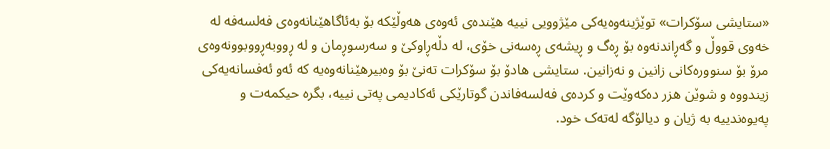«ستایشی سۆکرات» توێژینەوەیەکی مێژوویی نییە هێندەی ئەوەی هەوڵێکە بۆ بەئاگاهێنانەوەی فەلسەفە لە خەوی قووڵ و گەڕاندنەوە بۆ ڕەگ و ڕیشەی ڕەسەنی خۆی، لە دڵەڕاوکێ و سەرسوڕمان و لە ڕووبەڕووبوونەوەی مرۆ بۆ سنوورەکانی زانین و نەزانین. ستایشی هادۆ بۆ سۆکرات تەنێ بۆ وەبیرهێنانەوەیە کە ئەو ئەفسانەیەکی زیندووە و شوێن هزر دەکەوێت و کردەی فەلسەفاندن گوتارێکی ئەکادیمی پەتی نییە، بگرە حیکمەت و پەیوەندییە بە ژیان و دیالۆگە لەتەک خود.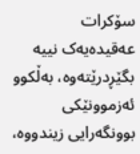سۆکرات عەقیدەیەک نییە بگێڕدرێتەوە، بەڵکوو ئەزموونێکی بوونگەرایی زیندووە،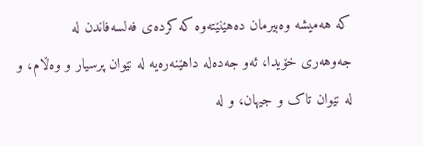کە هەمیشە وەبیرمان دەهێنێتەوە کە کردەی فەلسەفاندن لە جەوهەری خۆیدا، ئەو جەدەلە داهێنەرەیە لە نێوان پرسیار و وەڵام، و لە نێوان تاک و جیهان، و لە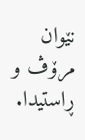نێوان مرۆڤ و ڕاستیدا.